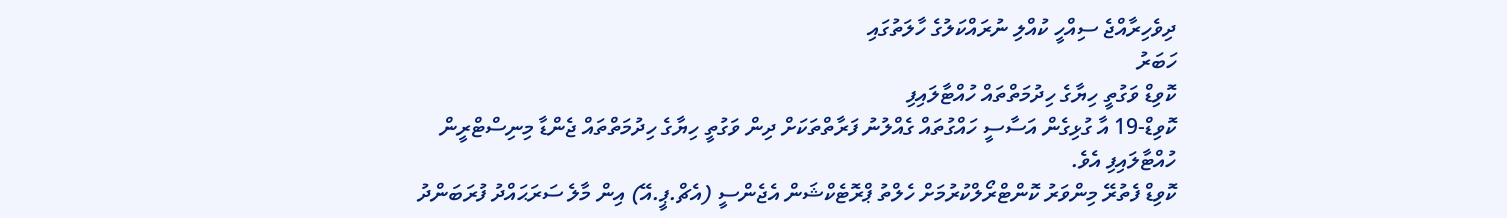ދިވެހިރާއްޖެ ސިއްހީ ކުއްލި ނުރައްކަލުގެ ހާލަތުގައި
ހަބަރު
ކޮވިޑް ވަގުތީ ހިޔާގެ ހިދުމަތްތައް ހުއްޓާލައިފި
ކޮވިޑް-19 އާ ގުޅިގެން އަސާސީ ހައްގުތައް ގެއްލުނު ފަރާތްތަކަށް ދިން ވަގުތީ ހިޔާގެ ހިދުމަތްތައް ޖެންޑާ މިނިސްޓްރީން ހުއްޓާލައިފި އެވެ.
ކޮވިޑް ފެތުރޭ މިންވަރު ކޮންޓްރޯލްކުރުމަށް ހެލްތު ޕްރޮޓެކްޝަން އެޖެންސީ (އެޗް.ޕީ.އޭ) އިން މާލެ ސަރަޙައްދު ފުރަބަންދު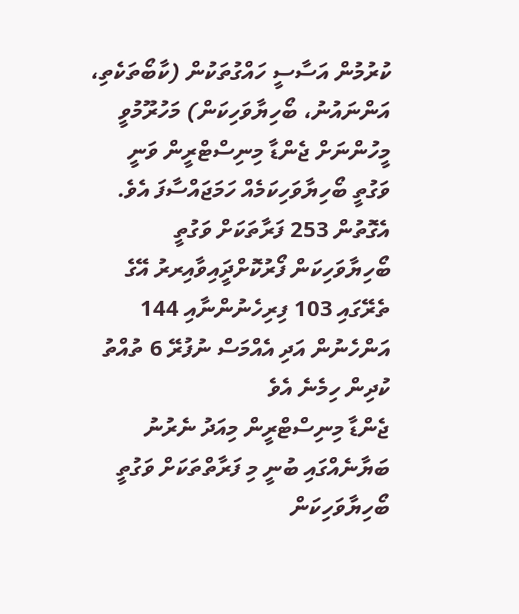ކުރުމުން އަސާސީ ހައްގުތަކުން (ކާބޯތަކެތި، އަންނައުނު، ބޯހިޔާވަހިކަން) މަހުރޫމުވީ މީހުންނަށް ޖެންޑާ މިނިސްޓްރީން ވަނީ ވަގުތީ ބޯހިޔާވަހިކަމެއް ހަމަޖައްސާފަ އެވެ. އެގޮތުން 253 ފަރާތަކަށް ވަގުތީ ބޯހިޔާވަހިކަން ފޯރުކޮށްދީައިވާއިރރު އޭގެ ތެރޭގައި 103 ފިރިހެނުންނާއި 144 އަންހެނުން އަދި އެއްމަސް ނުފުރޭ 6 ތުއްތު ކުދިން ހިމެނެ އެވެ
ޖެންޑާ މިނިސްޓްރީން މިއަދު ނެރުނު ބަޔާނެއްގައި ބުނީ މި ފަރާތްތަކަށް ވަގުތީ ބޯހިޔާވަހިކަން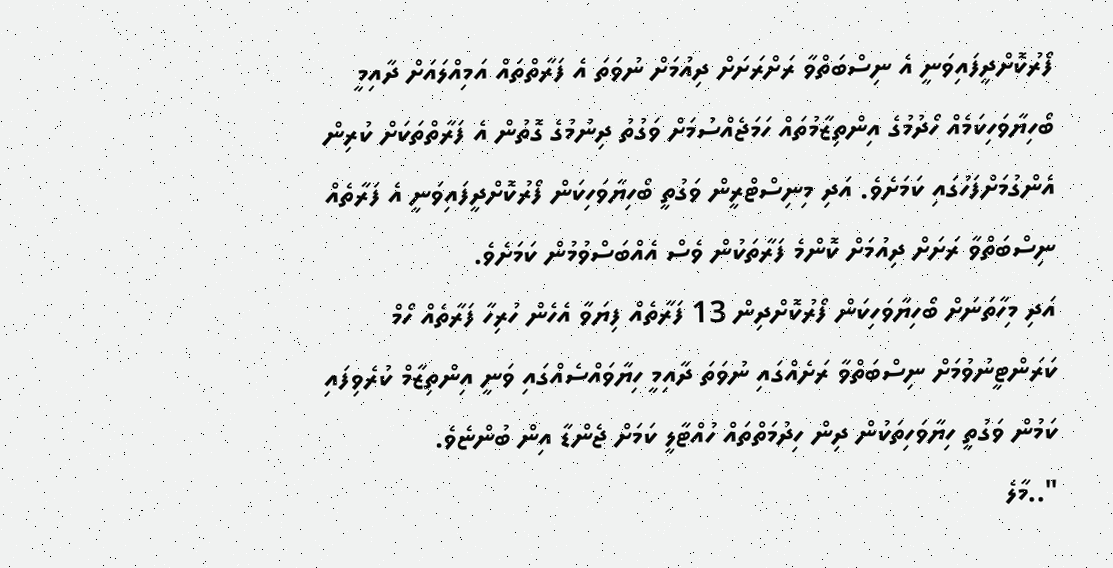ފޯރުކޮށްދީފައިވަނީ އެ ނިސްބަތްވާ ރަށްރަށަށް ދިއުމަށް ނުވަތަ އެ ފަރާތްތައް އަމިއްލައަށް ދާއިމީ ބޯހިޔާވަހިކަމެއް ހޯދުމުގެ އިންތިޒާމުތައް ހަމަޖެއްސުމަށް ވަގުތު ދިނުމުގެ ގޮތުން އެ ފަރާތްތަކަށް ކުރިން އެންގުމަށްފަހުގައި ކަމަށެވެ. އަދި މިނިސްޓްރީން ވަގުތީ ބޯހިޔާވަހިކަން ފޯރުކޮށްދީފައިވަނީ އެ ފަރާތެއް ނިސްބަތްވާ ރަށަށް ދިއުމަށް ކޮންމެ ފަރާތަކުން ވެސް އެއްބަސްވުމުން ކަމަށެވެ.
އަދި މިހާތަނަށް ބޯހިޔާވަހިކަން ފޯރުކޮށްދިން 13 ފަރާތެއް ފިޔަވާ އެހެން ހުރިހާ ފަރާތެއް ހޯމް ކަރަންޓީނުވުމަށް ނިސްބަތްވާ ރަށެއްގައި ނުވަތަ ދާއިމީ ހިޔާވައްސެއްގައި ވަނީ އިންތިޒާމް ކުރެވިފައި ކަމުން ވަގުތީ ހިޔާވަހިތަކުން ދިން ހިދުމަތްތައް ހުއްޓާލީ ކަމަށް ޖެންޑާ އިން ބުންޏެވެ.
"..މާލެ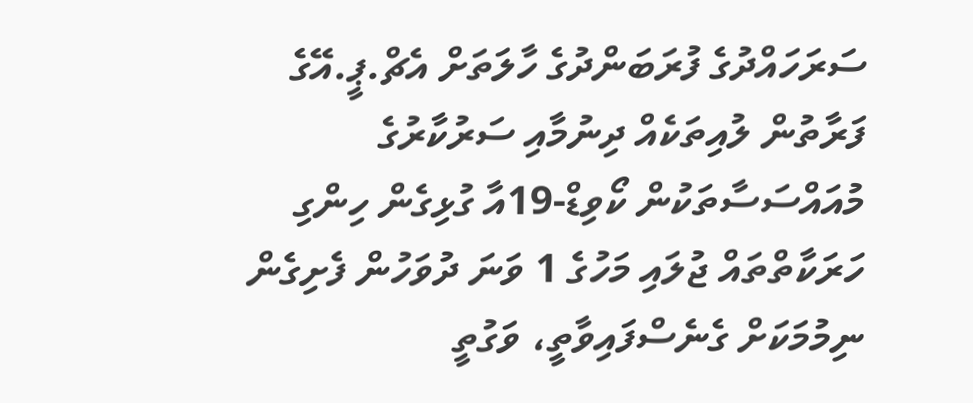ސަރަހައްދުގެ ފުރަބަންދުގެ ހާލަތަށް އެޗް.ޕީ.އޭގެ ފަރާތުން ލުއިތަކެއް ދިނުމާއި ސަރުކާރުގެ މުއައްސަސާތަކުން ކޯވިޑް-19އާ ގުޅިގެން ހިންގި ހަރަކާތްތައް ޖުލައި މަހުގެ 1 ވަނަ ދުވަހުން ފެށިގެން ނިމުމަކަށް ގެނެސްފައިވާތީ، ވަގުތީ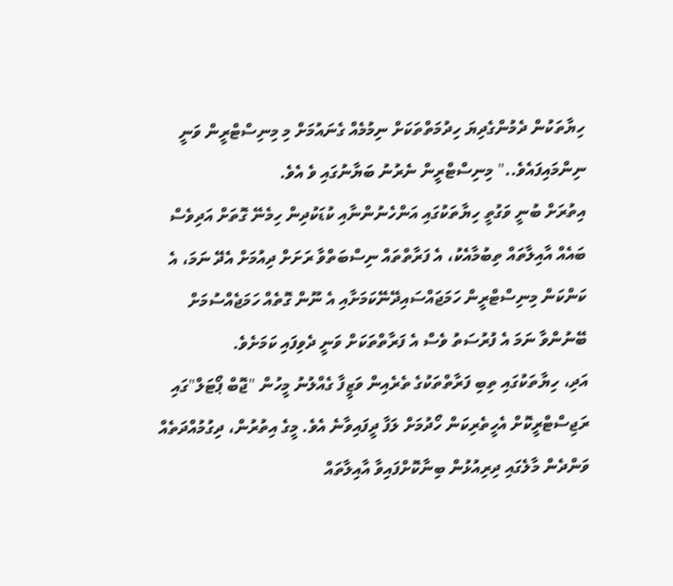ހިޔާތަކުން ދެމުންގެދިޔަ ހިދުމަތްތަކަށް ނިމުމެއް ގެނައުމަށް މި މިނިސްޓްރީން ވަނީ ނިންމައިފައެވެ.." މިނިސްޓްރީން ނެރުނު ބަޔާނުގައި ވެ އެވެ.
އިތުރަށް ބުނީ ވަގުތީ ހިޔާތަކުގައި އަންހެނުންނާއި ކުޑަކުދިން ހިމެނޭ ގޮތަށް އަދިވެސް ބައެއް އާއިލާތައް ތިބުމާއެކު، އެ ފަރާތްތައް ނިސްބަތްވާ ރަށަށް ދިއުމަށް އެދޭ ނަމަ، އެ ކަންކަން މިނިސްޓްރީން ހަމަޖައްސައިދޭނޭކަމަށާއި އެ ނޫން ގޮތެއް ހަމަޖެއްސުމަށް ބޭނުންވާ ނަމަ އެ ފުރުސަތު ވެސް އެ ފަރާތްތަކަށް ވަނީ ދެވިފައި ކަމަށެވެ.
އަދި، ހިޔާތަކުގައި ތިބި ފަރާތްތަކުގެ ތެރެއިން ވަޒީފާ ގެއްލުނު މީހުން "ޖޮބް ޕޯޓަލް"ގައި ރަޖިސްޓްރީކޮށް އެހީތެރިކަން ހޯދުމަށް ލަފާ ދީފައިވާނެ އެވެ. މީގެ އިތުރުން، ދިގުމުއްދަތެއް ވަންދެން މާލެގައި ދިރިއުޅުން ބިނާކޮށްފައިވާ އާއިލާތައް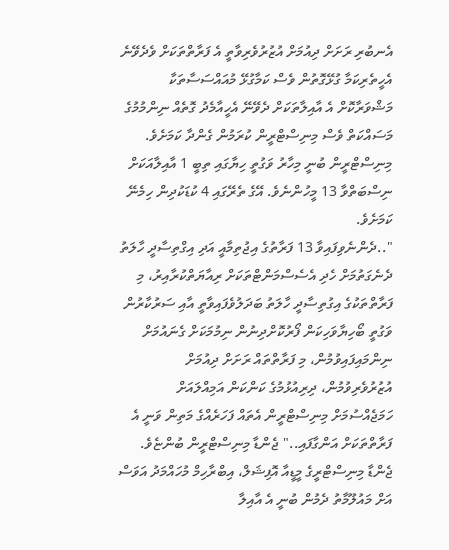އެނބުރި ރަށަށް ދިއުމަށް އުޒުރުވެރިވާތީ އެ ފަރާތްތަކަށް ވެދެވޭނެ އެހީތެރިކަމާ ގުޅޭގޮތުން ވެސް ކަމާގުޅޭ މުއައްސަސާތަކާ މަޝްވަރާކޮށް އެ އާއިލާތަކަށް ދެވޭނޭ އެހީއާމެދު ގޮތެއް ނިންމުމުގެ މަސައްކަތް ވެސް މިނިސްޓްރީން ކުރަމުން ގެންދާ ކަމަށެވެ.
މިނިސްޓްރީން ބުނީ މިހާރު ވަގުތީ ހިޔާގައި ތިބީ 1 އާއިލާއަކަށް ނިސްބަތްވާ 13 މީހުންނެވެ. އޭގެ ތެރޭގައި 4 ކުޑަކުދިން ހިމެނޭ ކަމަށެވެ.
"..ދެންނެވިފައިވާ 13 ފަރާތުގެ އިޖުތިމާއީ އަދި އިގްތިސާދީ ހާލަތު ދެނެގަތުމަށް ހެދި އެސެސްމަންޓްތަކަށް ރިއާޔަތްކުރާއިރު، މި ފަރާތްތަކުގެ އިގުތިސާދީ ހާލަތު ބަދަލުވެފައިވާތީ އާއި ސަރުކާރުން ވަގުތީ ބޯހިޔާވަހިކަން ފޯރުކޮށްދިނުން ނިމުމަކަށް ގެނައުމަށް ނިންމައިފައިވުމުން، މި ފަރާތްތައް ރަށަށް ދިއުމަށް އުޒުރުވެރިވުމުން، ދިރިއުޅުމުގެ ކަންކަން އަމިއްލައަށް ހަމަޖެއްސުމަށް މިނިސްޓްރީން އެތައް ފަހަރެއްގެ މަތިން ވަނީ އެ ފަރާތްތަކަށް އަންގާފައި.." ޖެންޑާ މިނިސްޓްރީން ބުންޏެވެ.
ޖެންޑާ މިނިސްޓްރީގެ މީޑީއާ އޮފިޝަލް، އިބްރާހިމް މުހައްމަދު އަވަސް އަށް މައުލޫމާތު ދެމުން ބުނީ އެ އާއިލާ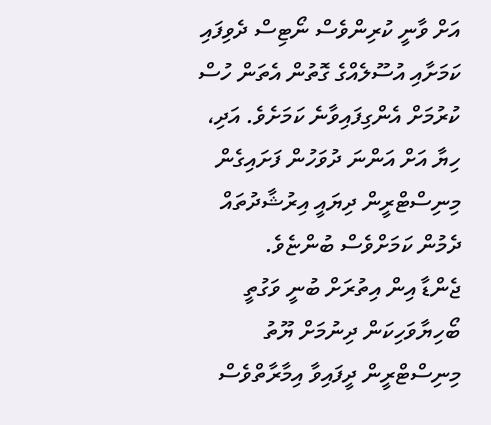އަށް ވާނީ ކުރިންވެސް ނޯޓިސް ދެވިފައި ކަމަށާއި އުސޫލެއްގެ ގޮތުން އެތަން ހުސް ކުރުމަށް އެންގިފައިވާނެ ކަމަށެވެ. އަދި، ހިޔާ އަށް އަންނަ ދުވަހުން ފަށައިގެން މިނިސްޓްރީން ދިޔައީ އިރުޝާދުތައް ދެމުން ކަމަށްވެސް ބުންޏެވެ.
ޖެންޑާ އިން އިތުރަށް ބުނީ ވަގުތީ ބޯހިޔާވަހިކަން ދިނުމަށް ޔޫތު މިނިސްޓްރީން ދީފައިވާ އިމާރާތްވެސް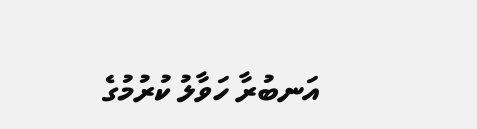އަނބުރާ ހަވާލު ކުރުމުގެ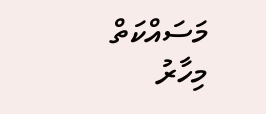މަސައްކަތް މިހާރު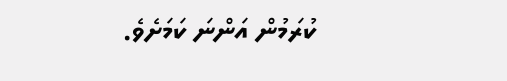ކުރަމުން އަންނަ ކަމަށެވެ.